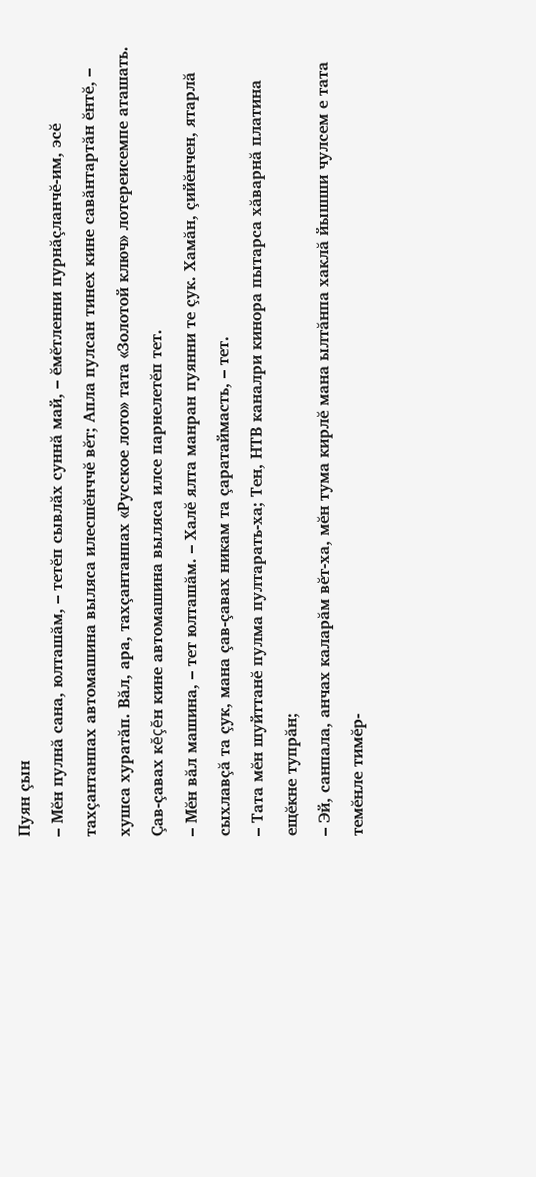Пуян çын
– Мĕн пулнă сана, юлташăм, – тетĕп сывлăх суннă май, – ĕмĕтленни пурнăçланчĕ-им, эсĕ тахçантанпах автомашина выляса илесшĕнччĕ вĕт; Апла пулсан тинех кине савăнтартăн ĕнтĕ, – хушса хуратăп. Вăл, ара, тахçантанпах «Русское лото» тата «Золотой ключ» лотереисемпе аташать. Çав-çавах кĕçĕн кине автомашина выляса илсе парнелетĕп тет.
– Мĕн вăл машина, – тет юлташăм. – Халĕ ялта манран пуянни те çук. Хамăн, çийĕнчен, ятарлă сыхлавçă та çук, мана çав-çавах никам та çаратаймасть, – тет.
– Тата мĕн шуйттанĕ пулма пултарать-ха; Тен, НТВ каналри кинора пытарса хăварнă платина ещĕкне тупрăн;
– Эй, санпала, анчах каларăм вĕт-ха, мĕн тума кирлĕ мана ылтăнпа хаклă йышши чулсем е тата темĕнле тимĕр-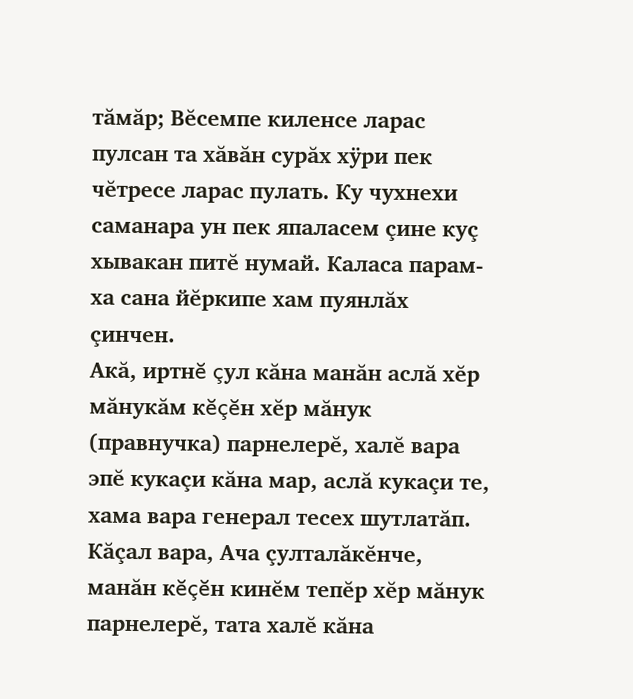тăмăр; Вĕсемпе киленсе ларас пулсан та хăвăн сурăх хÿри пек чĕтресе ларас пулать. Ку чухнехи саманара ун пек япаласем çине куç хывакан питĕ нумай. Каласа парам-ха сана йĕркипе хам пуянлăх çинчен.
Акă, иртнĕ çул кăна манăн аслă хĕр мăнукăм кĕçĕн хĕр мăнук (правнучка) парнелерĕ, халĕ вара эпĕ кукаçи кăна мар, аслă кукаçи те, хама вара генерал тесех шутлатăп. Кăçал вара, Ача çулталăкĕнче, манăн кĕçĕн кинĕм тепĕр хĕр мăнук парнелерĕ, тата халĕ кăна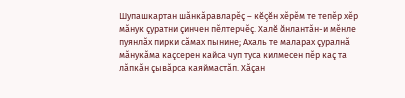Шупашкартан шăнкăравларĕç – кĕçĕн хĕрĕм те тепĕр хĕр мăнук çуратни çинчен пĕлтерчĕç. Халĕ ăнлантăн-и мĕнле пуянлăх пирки сăмах пынине; Ахаль те маларах çуралнă мăнукăма каçсерен кайса чуп туса килмесен пĕр каç та лăпкăн çывăрса каяймастăп. Хăçан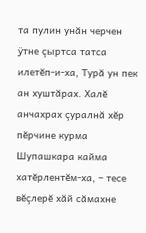та пулин унăн черчен ÿтне çыртса татса илетĕп-и-ха, Турă ун пек ан хуштăрах. Халĕ анчахрах çуралнă хĕр пĕрчине курма Шупашкара кайма хатĕрлентĕм-ха, – тесе вĕçлерĕ хăй сăмахне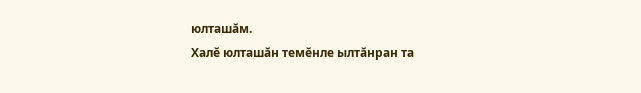юлташăм.
Халĕ юлташăн темĕнле ылтăнран та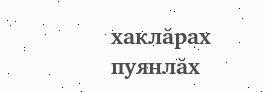хаклăрах пуянлăх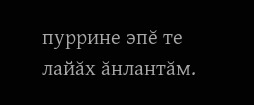пуррине эпĕ те лайăх ăнлантăм.